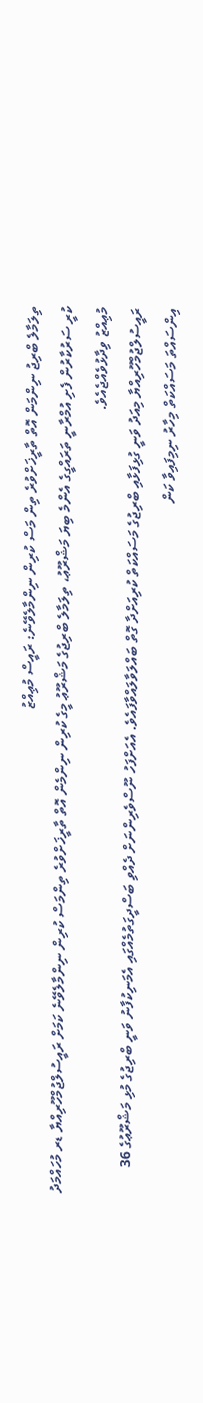ތިލަމާލެ ބްރިޖު ނިންމަން އޮތް ތާރީޚަށްވުރެ ތިން މަސް ކުރިން ނިންމާލެވޭނެ: ރައީސް މުޢިއްޒު
ކުރީ ސަރުކާރުން ފެށި އުމްރާނީ ތަރައްގީގެ އެންމެ ބިޔަ މަޝްރޫޢު، ތިލަމާލެ ބްރިޖުގެ މަޝްރޫޢު މީގެ ކުރިން ނިންމެން އޮތް ތާރީޚަށްވުރެ ތިންމަސް ކުރިން ނިންމާލެވޭނެ ކަމަށް ރައީސުލްޖުމްހޫރިއްޔާ ޑރ މުހައްމަދު މުޢިއްޒު ވިދާޅުވެއްޖެއެވެ.
ރައީސުލްޖުމްހޫރިއްޔާ މިއަދު ވަނީ ގުޅިފަޅާއި ބްރިޖުގެ މަސައްކަތް ކުރިއަށްދާ ގޮތް ބައްލަވާލައްވާފައެވެ. އެއަށްފަހު ނޫސްވެރިންނަށް ދެއްވި ބަސްދީގަތުމެއްގައި އެމަނިކުފާނު ވަނީ ބްރިޖުގެ މުޅި މަޝްރޫޢުގެ 36 އިންސައްތަ މަސައްކަތް މިހާރު ނިމިފައިވާ ކަން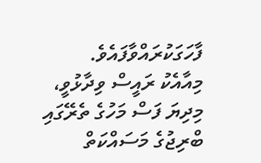ފާހަގަކުރައްވާފައެވެ.
މިއާއެކު ރައީސް ވިދާޅުވީ، މިދިޔަ ފަސް މަހުގެ ތެރޭގައި ބްރިޖުގެ މަސައްކަތް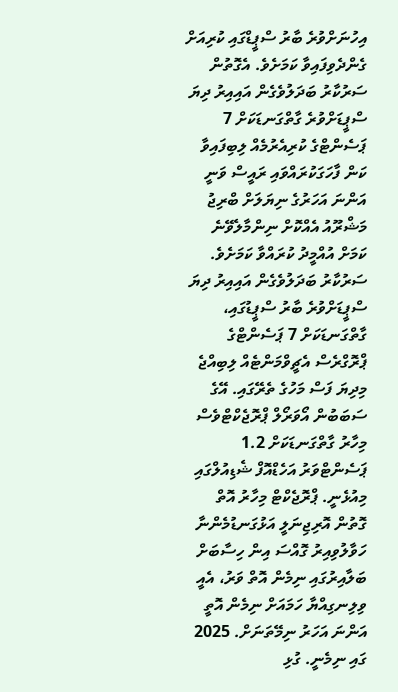އިހުނަށްވުރެ ބާރު ސްޕީޑްގައި ކުރިއަށް ގެންދެވިފައިވާ ކަމަށެވެ. އެގޮތުން ސަރުކާރު ބަދަލުވެގެން އައިއިރު ދިޔަ ސްޕީޑަށްވުރެ ގާތްގަނޑަކަށް 7 ޕަސެންޓްގެ ކުރިއެރުމެއް ލިބިފައިވާ ކަން ފާހަގަކުރައްވައި ރައީސް ވަނީ އަންނަ އަހަރުގެ ނިޔަލަށް ބްރިޖު މަޝްރޫއު އެއްކޮށް ނިންމާލެވޭނެ ކަމަށް އުއްމީދު ކުރައްވާ ކަމަށެވެ.
ސަރުކާރު ބަދަލުވެގެން އައިއިރު ދިޔަ ސްޕީޑަށްވުރެ ބާރު ސްޕީޑުގައި، ގާތްގަނޑަކަށް 7 ޕަސެންޓްގެ ޕްރޮގްރެސް އެޗީވްމަންޓެއް ލިބިއްޖެ މިދިޔަ ފަސް މަހުގެ ތެރޭގައި. އޭގެ ސަބަބުން އޯވަރޯލް ޕްރޮޖެކްޓްވެސް މިހާރު ގާތްގަނޑަކަށް 1.2 ޕަސެންޓްވަރު އަހެޑްއޮފް ޝެޑިއުލްގައި މިއުޅެނީ. ޕްރޮޖެކްޓް މިހާރު އޮތް ގޮތުން އޮރިޖިނަލީ އަޅުގަނޑުމެންނާ ހަވާލުވިއިރު ގޮއްސަ އިން ހިސާބަށް ބަލާއިރުގައި ނިމެން އޮތް ވަރު، އެއީ ވިލިނގިއްޔާ ހަމައަށް ނިމެން އޮތީ އަންނަ އަހަރު ނިމޭތަނަށް. 2025 ގައި ނިމެނީ. ގުޅި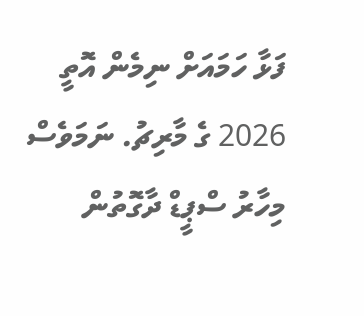ފަޅާ ހަމައަށް ނިމެން އޮތީ 2026 ގެ މާރިޗު. ނަމަވެސް މިހާރު ސްޕީޑް ދާގޮތުން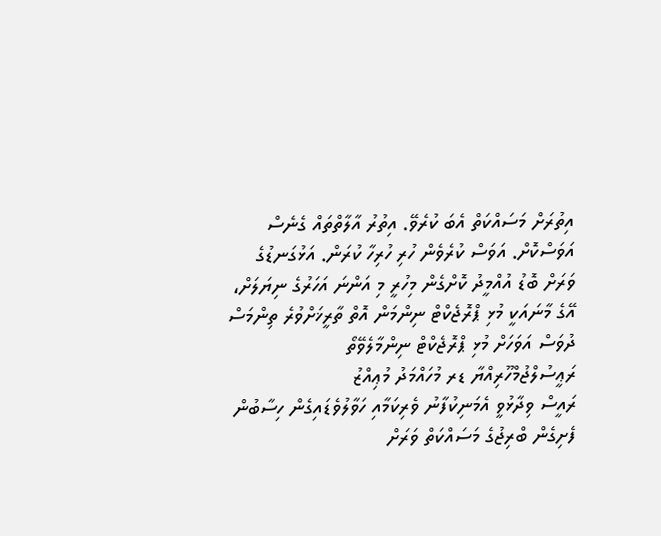އިތުރަށް މަސައްކަތް އެބަ ކުރެވޭ. އިތުރު އާލާތްތައް ގެނެސް އަވަސްކޮށް. އަވަސް ކުރެވެން ހުރި ހުރިހާ ކުރަން. އަޅުގަނޑުގެ ވަރަށް ބޮޑު އުއްމީދު ކޮށްގެން މިހުރީ މި އަންނަ އަހަރުގެ ނިޔަލަށް، އޭގެ މާނައަކީ މުޅި ޕްރޮޖެކްޓް ނިންމަން އޮތް ތާރީޚަށްވުރެ ތިންމަސް ދުވަސް އަވަހަށް މުޅި ޕްރޮޖެކްޓް ނިންމާލެވޭތޯ
ރަޢީސުލްޖުމްހޫރިއްޔާ ޑރ މުހައްމަދު މުޢިއްޒު
ރައީސް ވިދާޅުވީ އެމަނިކުފާނު ވެރިކަމާއި ހަވާލުވެޑައިގެން ހިސާބުން ފެށިގެން ބްރިޖުގެ މަސައްކަތް ވަރަށް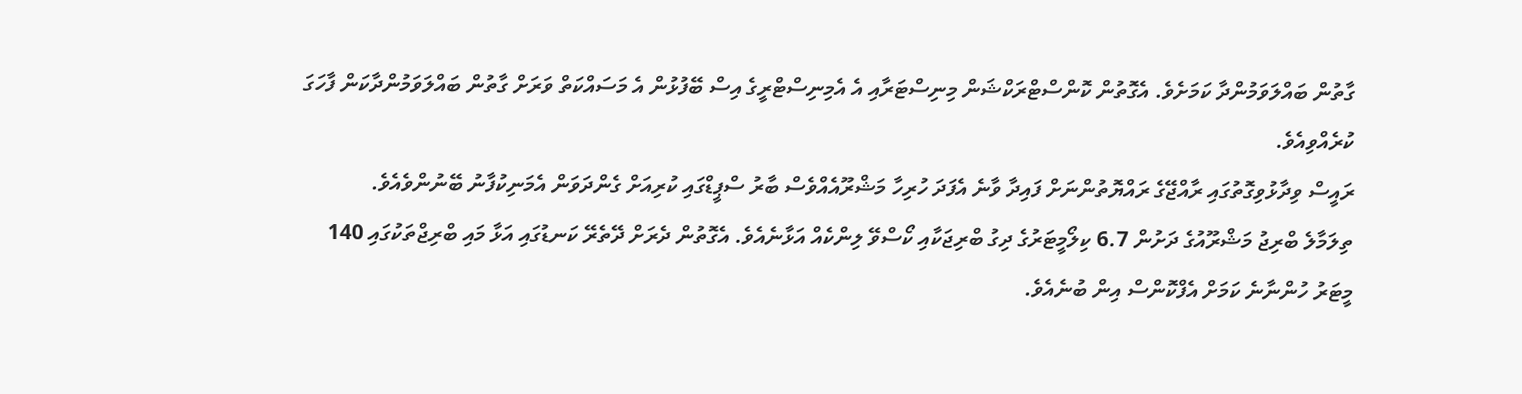ގާތުން ބައްލަވަމުންދާ ކަމަށެވެ. އެގޮތުން ކޮންސްޓްރަކްޝަން މިނިސްޓަރާއި އެ އެމިނިސްޓްރީގެ އިސް ބޭފުޅުން އެ މަސައްކަތް ވަރަށް ގާތުން ބައްލަވަމުންދާކަން ފާހަގަ ކުރެއްވިއެވެ.
ރައީސް ވިދާޅުވިގޮތުގައި ރާއްޖޭގެ ރައްޔޮތުންނަށް ފައިދާ ވާނެ އެފަދަ ހުރިހާ މަޝްރޫއެއްވެސް ބާރު ސްޕީޑްގައި ކުރިއަށް ގެންދަވަން އެމަނިކުފާނު ބޭނުންވެއެވެ.
ތިލަމާލެ ބްރިޖު މަޝްރޫއުގެ ދަށުން 6.7 ކިލޯމީޓަރުގެ ދިގު ބްރިޖަކާއި ކޯސްވޭ ލިންކެއް އަޅާނެއެވެ. އެގޮތުން ދެރަށް ދޭތެރޭ ކަނޑުގައި އަޅާ މައި ބްރިޖްތަކުގައި 140 މީޓަރު ހުންނާނެ ކަމަށް އެފްކޮންސް އިން ބުނެއެވެ.